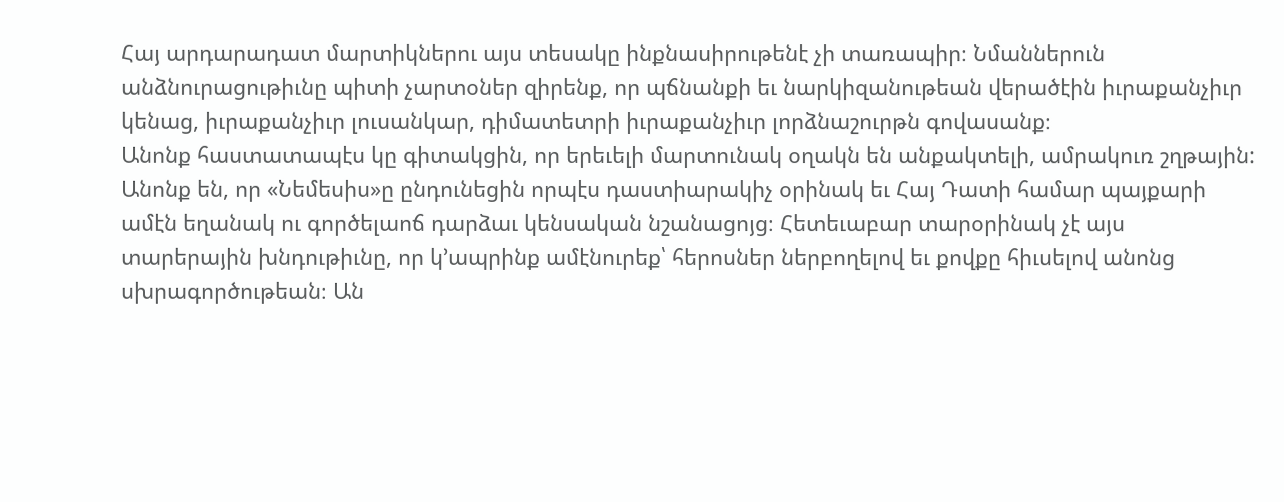Հայ արդարադատ մարտիկներու այս տեսակը ինքնասիրութենէ չի տառապիր։ Նմաններուն անձնուրացութիւնը պիտի չարտօներ զիրենք, որ պճնանքի եւ նարկիզանութեան վերածէին իւրաքանչիւր կենաց, իւրաքանչիւր լուսանկար, դիմատետրի իւրաքանչիւր լորձնաշուրթն գովասանք։
Անոնք հաստատապէս կը գիտակցին, որ երեւելի մարտունակ օղակն են անքակտելի, ամրակուռ շղթային: Անոնք են, որ «Նեմեսիս»ը ընդունեցին որպէս դաստիարակիչ օրինակ եւ Հայ Դատի համար պայքարի ամէն եղանակ ու գործելաոճ դարձաւ կենսական նշանացոյց։ Հետեւաբար տարօրինակ չէ այս տարերային խնդութիւնը, որ կ’ապրինք ամէնուրեք՝ հերոսներ ներբողելով եւ քովքը հիւսելով անոնց սխրագործութեան։ Ան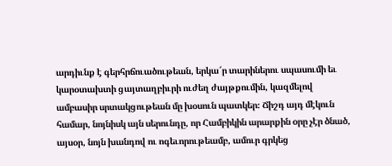արդիւնք է գերհրճուածութեան, երկա՜ր տարիներու սպասումի եւ կարօտախտի ցայտաղբիւրի ուժեղ ժայթքումին, կազմելով ամբասիր սրտակցութեան մը խօսուն պատկեր։ Ճիշդ այդ մէկուն համար, նոյնիսկ այն սերունդը, որ Համբիկին արարքին օրը չէր ծնած, այսօր, նոյն խանդով ու ոգեւորութեամբ, ամուր գրկեց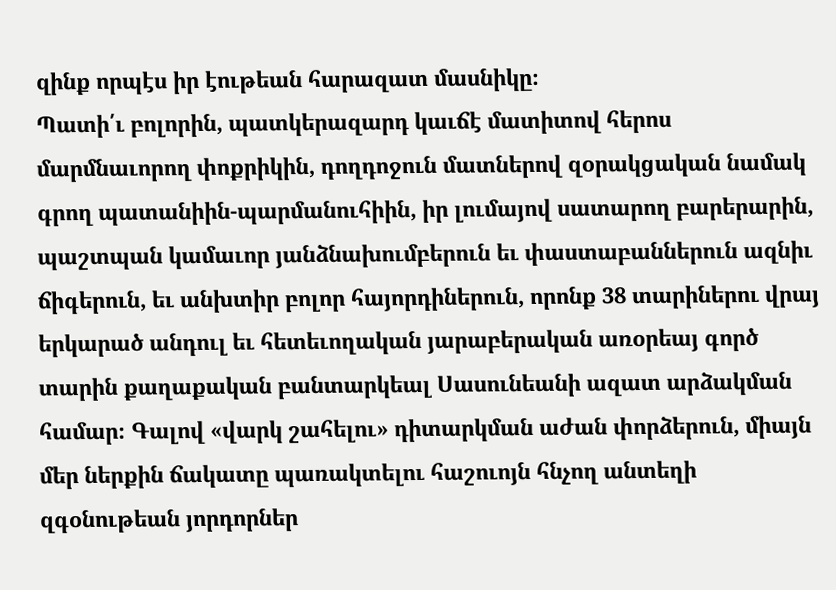զինք որպէս իր էութեան հարազատ մասնիկը։
Պատի՛ւ բոլորին, պատկերազարդ կաւճէ մատիտով հերոս մարմնաւորող փոքրիկին, դողդոջուն մատներով զօրակցական նամակ գրող պատանիին-պարմանուհիին, իր լումայով սատարող բարերարին, պաշտպան կամաւոր յանձնախումբերուն եւ փաստաբաններուն ազնիւ ճիգերուն, եւ անխտիր բոլոր հայորդիներուն, որոնք 38 տարիներու վրայ երկարած անդուլ եւ հետեւողական յարաբերական առօրեայ գործ տարին քաղաքական բանտարկեալ Սասունեանի ազատ արձակման համար։ Գալով «վարկ շահելու» դիտարկման աժան փորձերուն, միայն մեր ներքին ճակատը պառակտելու հաշուոյն հնչող անտեղի զգօնութեան յորդորներ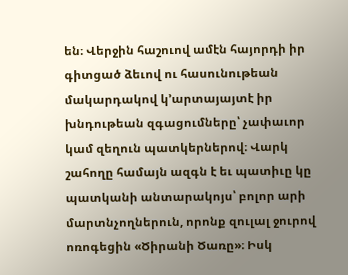են։ Վերջին հաշուով ամէն հայորդի իր գիտցած ձեւով ու հասունութեան մակարդակով կ’արտայայտէ իր խնդութեան զգացումները՝ չափաւոր կամ զեղուն պատկերներով։ Վարկ շահողը համայն ազգն է եւ պատիւը կը պատկանի անտարակոյս՝ բոլոր արի մարտնչողներուն, որոնք զուլալ ջուրով ոռոգեցին «Ծիրանի Ծառը»։ Իսկ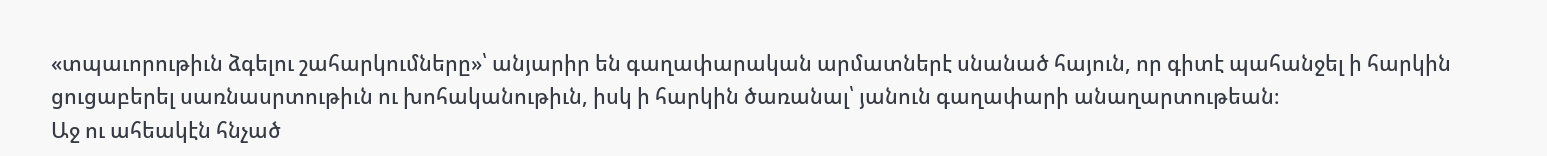«տպաւորութիւն ձգելու շահարկումները»՝ անյարիր են գաղափարական արմատներէ սնանած հայուն, որ գիտէ պահանջել ի հարկին ցուցաբերել սառնասրտութիւն ու խոհականութիւն, իսկ ի հարկին ծառանալ՝ յանուն գաղափարի անաղարտութեան։
Աջ ու ահեակէն հնչած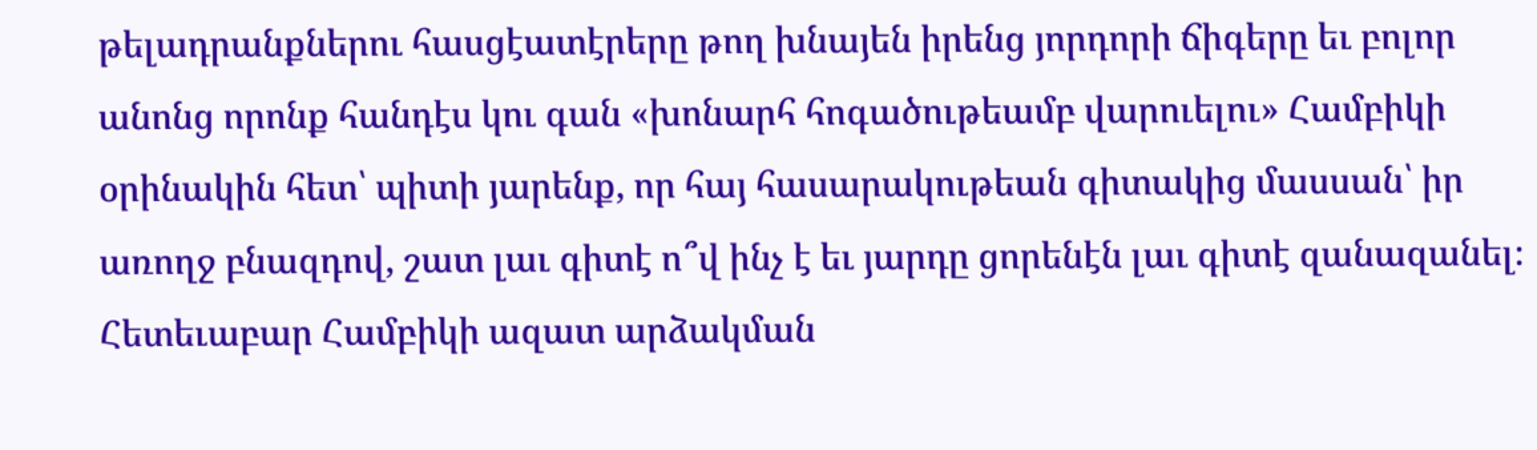թելադրանքներու հասցէատէրերը թող խնայեն իրենց յորդորի ճիգերը եւ բոլոր անոնց որոնք հանդէս կու գան «խոնարհ հոգածութեամբ վարուելու» Համբիկի օրինակին հետ՝ պիտի յարենք, որ հայ հասարակութեան գիտակից մասսան՝ իր առողջ բնազդով, շատ լաւ գիտէ ո՞վ ինչ է եւ յարդը ցորենէն լաւ գիտէ զանազանել։ Հետեւաբար Համբիկի ազատ արձակման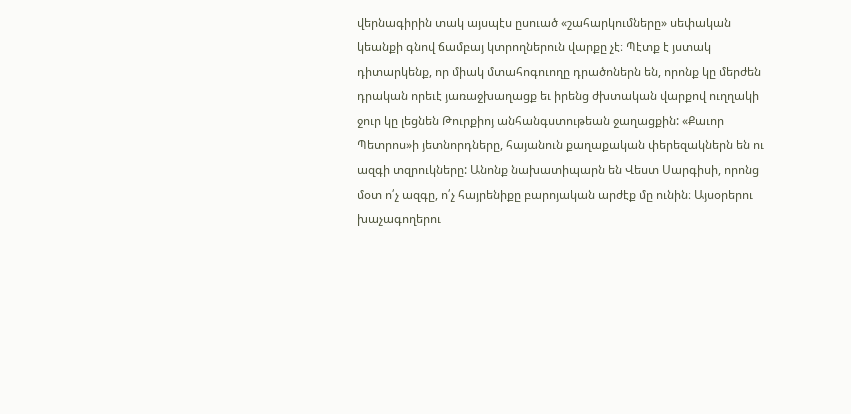վերնագիրին տակ այսպէս ըսուած «շահարկումները» սեփական կեանքի գնով ճամբայ կտրողներուն վարքը չէ։ Պէտք է յստակ դիտարկենք, որ միակ մտահոգուողը դրածոներն են, որոնք կը մերժեն դրական որեւէ յառաջխաղացք եւ իրենց ժխտական վարքով ուղղակի ջուր կը լեցնեն Թուրքիոյ անհանգստութեան ջաղացքին: «Քաւոր Պետրոս»ի յետնորդները, հայանուն քաղաքական փերեզակներն են ու ազգի տզրուկները: Անոնք նախատիպարն են Վեստ Սարգիսի, որոնց մօտ ո՛չ ազգը, ո՛չ հայրենիքը բարոյական արժէք մը ունին։ Այսօրերու խաչագողերու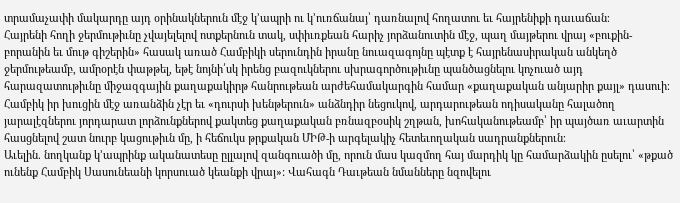տրամաչափի մակարդը այդ օրինակներուն մէջ կ’ապրի ու կ’ուռճանայ՝ դառնալով հողատու եւ հայրենիքի դաւաճան։
Հայրենի հողի ջերմութիւնը չվայելելով ոտքերնուն տակ, սփիւռքեան հարիչ յորձանուտին մէջ, պաղ մայթերու վրայ «բուքին-բորանին եւ մութ գիշերին» հասակ առած Համբիկի սերունդին իրանը նուազագոյնը պէտք է հայրենասիրական անկեղծ ջերմութեամբ, ամրօրէն փաթթել, եթէ նոյնի՛սկ իրենց բազուկներու սխրագործութիւնը պանծացնելու կոչուած այդ հարազատութիւնը միջազգային քաղաքակիրթ հանրութեան արժեհամակարգին համար «քաղաքական անյարիր քայլ» դասուի։
Համբիկ իր խուցին մէջ առանձին չէր եւ «դուրսի խենթերուն» անձնդիր նեցուկով, արդարութեան ոդիսականը հալածող յարալէզներու յորդարատ լորձունքներով քակտեց քաղաքական բռնազբօսիկ շղթան, խոհականութեամբ՝ իր պայծառ աւարտին հասցնելով շատ նուրբ կացութիւն մը, ի հեճուկս թրքական ՄԻԹ-ի արգելակիչ հետեւողական սադրանքներուն։
Աւելին. նողկանք կ’ապրինք ականատեսը ըլլալով զանգուածի մը, որուն մաս կազմող հայ մարդիկ կը համարձակին ըսելու՝ «թքած ունենք Համբիկ Սասունեանի կորսուած կեանքի վրայ»: Վահագն Դաւթեան նմանները նզովելու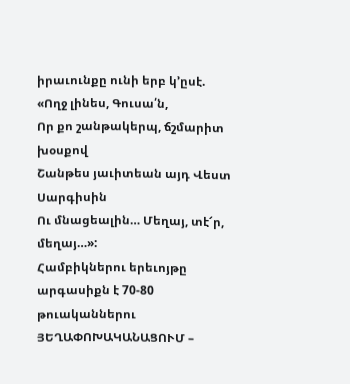իրաւունքը ունի երբ կ’ըսէ.
«Ողջ լինես, Գուսա՛ն,
Որ քո շանթակերպ, ճշմարիտ խօսքով
Շանթես յաւիտեան այդ Վեստ Սարգիսին
Ու մնացեալին… Մեղայ, տէ՜ր, մեղայ…»:
Համբիկներու երեւոյթը արգասիքն է 70-80 թուականներու ՅԵՂԱՓՈԽԱԿԱՆԱՑՈՒՄ –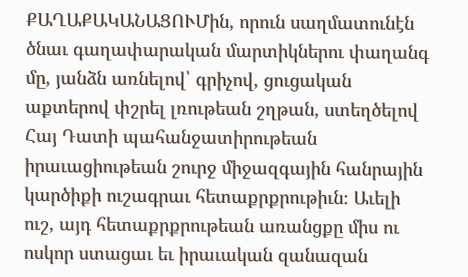ՔԱՂԱՔԱԿԱՆԱՑՈՒՄին, որուն սաղմատունէն ծնաւ գաղափարական մարտիկներու փաղանգ մը, յանձն առնելով՝ գրիչով, ցուցական աքտերով փշրել լռութեան շղթան, ստեղծելով Հայ Դատի պահանջատիրութեան իրաւացիութեան շուրջ միջազգային հանրային կարծիքի ուշագրաւ հետաքրքրութիւն։ Աւելի ուշ, այդ հետաքրքրութեան առանցքը միս ու ոսկոր ստացաւ եւ իրաւական զանազան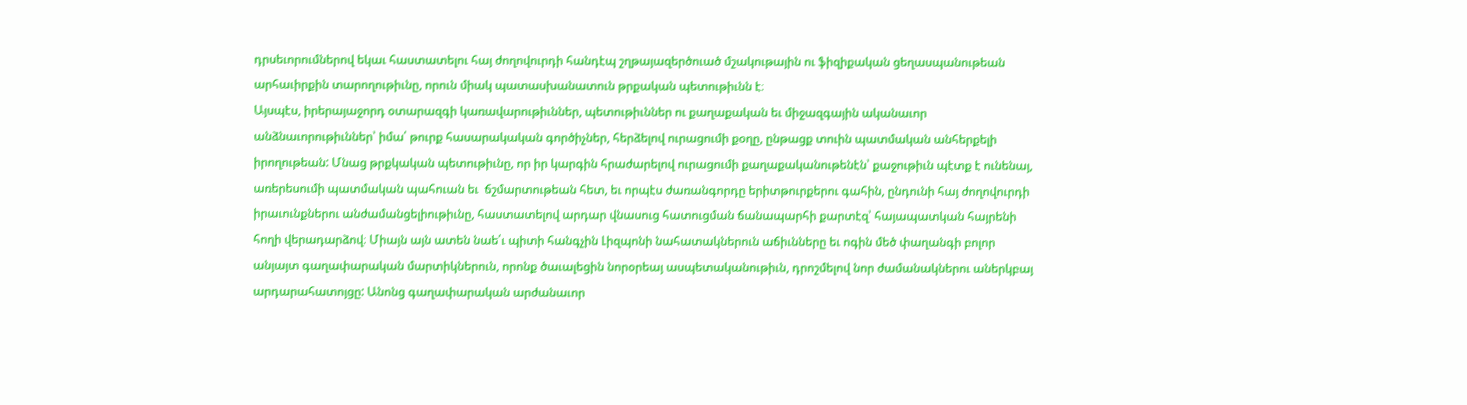դրսեւորումներով եկաւ հաստատելու հայ ժողովուրդի հանդէպ շղթայազերծուած մշակութային ու ֆիզիքական ցեղասպանութեան արհաւիրքին տարողութիւնը, որուն միակ պատասխանատուն թրքական պետութիւնն է։
Այսպէս, իրերայաջորդ օտարազգի կառավարութիւններ, պետութիւններ ու քաղաքական եւ միջազգային ականաւոր անձնաւորութիւններ՝ իմա՛ թուրք հասարակական գործիչներ, հերձելով ուրացումի քօղը, ընթացք տուին պատմական անհերքելի իրողութեան: Մնաց թրքկական պետութիւնը, որ իր կարգին հրաժարելով ուրացումի քաղաքականութենէն՝ քաջութիւն պէտք է ունենայ, առերեսումի պատմական պահուան եւ  ճշմարտութեան հետ, եւ որպէս ժառանգորդը երիտթուրքերու գահին, ընդունի հայ ժողովուրդի իրաւունքներու անժամանցելիութիւնը, հաստատելով արդար վնասուց հատուցման ճանապարհի քարտէզ՝ հայապատկան հայրենի հողի վերադարձով։ Միայն այն ատեն նաե՛ւ պիտի հանգչին Լիզպոնի նահատակներուն աճիւնները եւ ոգին մեծ փաղանգի բոլոր անյայտ գաղափարական մարտիկներուն, որոնք ծաւալեցին նորօրեայ ասպետականութիւն, դրոշմելով նոր ժամանակներու աներկբայ արդարահատոյցը: Անոնց գաղափարական արժանաւոր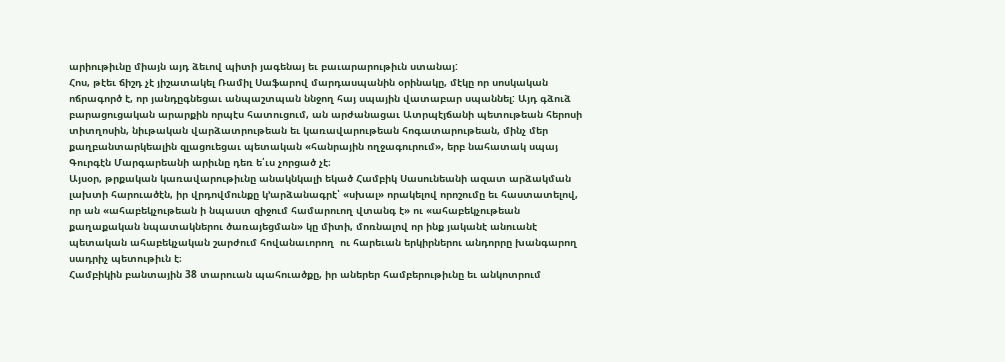արիութիւնը միայն այդ ձեւով պիտի յագենայ եւ բաւարարութիւն ստանայ:
Հոս, թէեւ ճիշդ չէ յիշատակել Ռամիլ Սաֆարով մարդասպանին օրինակը, մէկը որ սոսկական ոճրագործ է, որ յանդըգնեցաւ անպաշտպան ննջող հայ սպային վատաբար սպաննել: Այդ գձուձ բարացուցական արարքին որպէս հատուցում, ան արժանացաւ Ատրպէյճանի պետութեան հերոսի տիտղոսին, նիւթական վարձատրութեան եւ կառավարութեան հոգատարութեան, մինչ մեր քաղբանտարկեալին զլացուեցաւ պետական «հանրային ողջագուրում», երբ նահատակ սպայ Գուրգէն Մարգարեանի արիւնը դեռ ե՛ւս չորցած չէ։
Այսօր, թրքական կառավարութիւնը անակնկալի եկած Համբիկ Սասունեանի ազատ արձակման լախտի հարուածէն, իր վրդովմունքը կ’արձանագրէ՝ «սխալ» որակելով որոշումը եւ հաստատելով, որ ան «ահաբեկչութեան ի նպաստ զիջում համարուող վտանգ է» ու «ահաբեկչութեան քաղաքական նպատակներու ծառայեցման» կը միտի, մոռնալով որ ինք յականէ անուանէ պետական ահաբեկչական շարժում հովանաւորող  ու հարեւան երկիրներու անդորրը խանգարող սադրիչ պետութիւն է։
Համբիկին բանտային 38 տարուան պահուածքը, իր աներեր համբերութիւնը եւ անկոտրում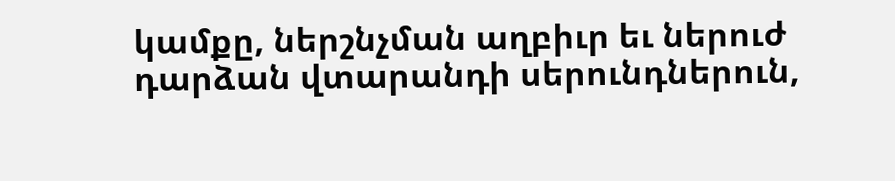կամքը, ներշնչման աղբիւր եւ ներուժ դարձան վտարանդի սերունդներուն,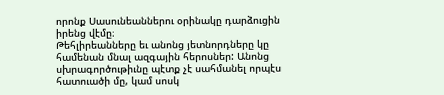որոնք Սասունեաններու օրինակը դարձուցին իրենց վէմը։
Թեհլիրեանները եւ անոնց յետնորդները կը համենան մնալ ազգային հերոսներ: Անոնց սխրագործութիւնը պէտք չէ սահմանել որպէս հատուածի մը, կամ սոսկ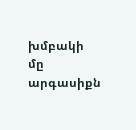խմբակի մը արգասիքն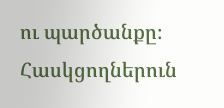ու պարծանքը։
Հասկցողներուն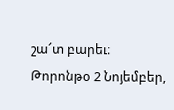շա՜տ բարեւ։
Թորոնթօ 2 Նոյեմբեր,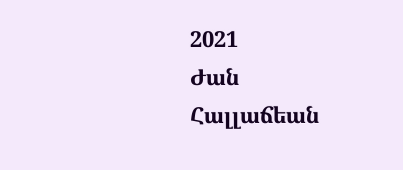2021
Ժան Հալլաճեան